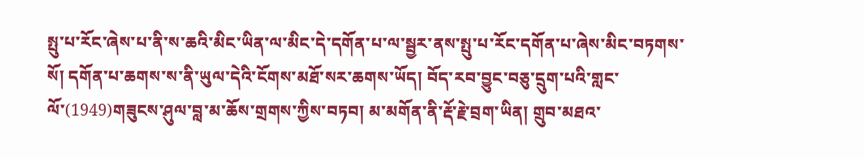སྤུ་པ་རོང་ཞེས་པ་ནི་ས་ཆའི་མིང་ཡིན་ལ་མིང་དེ་དགོན་པ་ལ་སྦྱར་ནས་སྤུ་པ་རོང་དགོན་པ་ཞེས་མིང་བཏགས་སོ། དགོན་པ་ཆགས་ས་ནི་ཡུལ་དེའི་ངོགས་མཐོ་སར་ཆགས་ཡོད། བོད་རབ་བྱུང་བཅུ་དྲུག་པའི་གླང་ལོ་(1949)གཟུངས་ཤུལ་བླ་མ་ཆོས་གྲགས་ཀྱིས་བཏབ། མ་མགོན་ནི་རྡོ་རྗེ་བྲག་ཡིན། གྲུབ་མཐའ་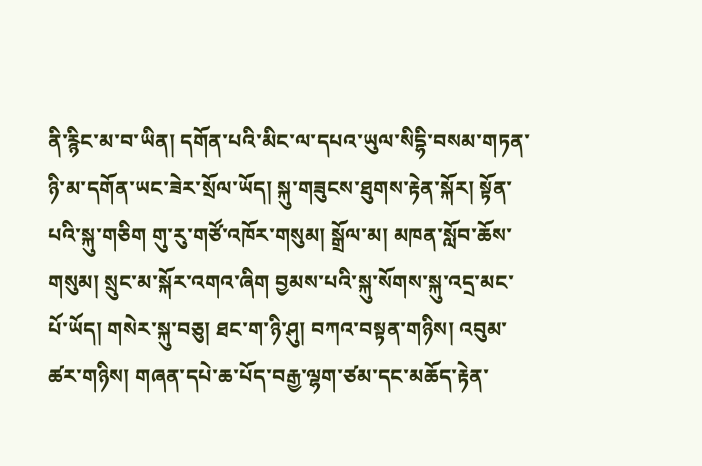ནི་རྙིང་མ་བ་ཡིན། དགོན་པའི་མིང་ལ་དཔའ་ཡུལ་སིདྷི་བསམ་གཏན་ཉི་མ་དགོན་ཡང་ཟེར་སྲོལ་ཡོད། སྐུ་གཟུངས་ཐུགས་རྟེན་སྐོར། སྟོན་པའི་སྐུ་གཅིག གུ་རུ་གཙོ་འཁོར་གསུམ། སྒྲོལ་མ། མཁན་སློབ་ཆོས་གསུམ། སྲུང་མ་སྐོར་འགའ་ཞིག བྱམས་པའི་སྐུ་སོགས་སྐུ་འདྲ་མང་པོ་ཡོད། གསེར་སྐུ་བཅུ། ཐང་ག་ཉི་ཤུ། བཀའ་བསྟན་གཉིས། འབུམ་ཚར་གཉིས། གཞན་དཔེ་ཆ་པོད་བརྒྱ་ལྷག་ཙམ་དང་མཆོད་རྟེན་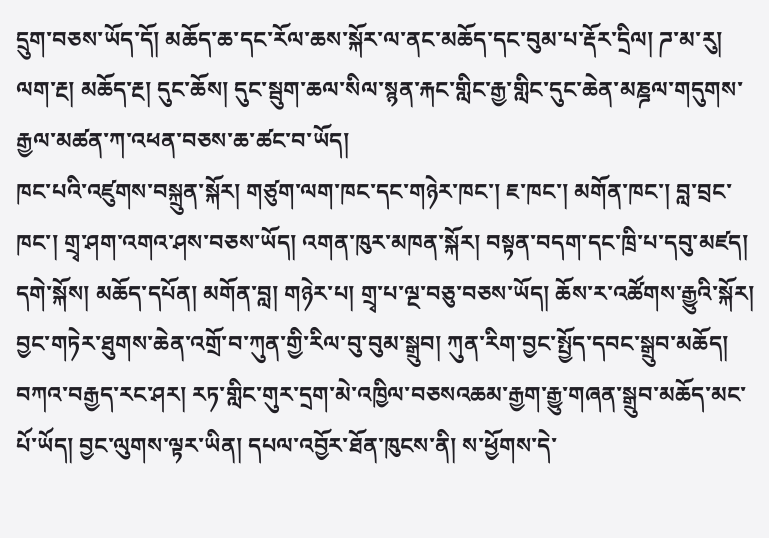དྲུག་བཅས་ཡོད་དོ། མཆོད་ཆ་དང་རོལ་ཆས་སྐོར་ལ་ནང་མཆོད་དང་བུམ་པ་རྡོར་དྲིལ། ཌ་མ་རུ། ལག་རྔ། མཆོད་རྔ། དུང་ཆོས། དུང་སྦུག་ཆལ་སིལ་སྙན་རྐང་གླིང་རྒྱ་གླིང་དུང་ཆེན་མཎྜལ་གདུགས་རྒྱལ་མཚན་ཀ་འཕན་བཅས་ཆ་ཚང་བ་ཡོད།
ཁང་པའི་འཛུགས་བསྐྲུན་སྐོར། གཙུག་ལག་ཁང་དང་གཉེར་ཁང་། ཇ་ཁང་། མགོན་ཁང་། བླ་བྲང་ཁང་། གྲྭ་ཤག་འགའ་ཤས་བཅས་ཡོད། འགན་ཁུར་མཁན་སྐོར། བསྟན་བདག་དང་ཁྲི་པ་དབུ་མཛད། དགེ་སྐོས། མཆོད་དཔོན། མགོན་བླ། གཉེར་པ། གྲྭ་པ་ལྔ་བཅུ་བཅས་ཡོད། ཆོས་ར་འཚོགས་རྒྱུའི་སྐོར། བྱང་གཏེར་ཐུགས་ཆེན་འགྲོ་བ་ཀུན་གྱི་རིལ་བུ་བུམ་སྒྲུབ། ཀུན་རིག་བྱང་སྤྱོད་དབང་སྒྲུབ་མཆོད། བཀའ་བརྒྱད་རང་ཤར། རཏ་གླིང་གུར་དྲག་མེ་འཁྱིལ་བཅསའཆམ་རྒྱག་རྒྱུ་གཞན་སྒྲུབ་མཆོད་མང་པོ་ཡོད། བྱང་ལུགས་ལྟར་ཡིན། དཔལ་འབྱོར་ཐོན་ཁུངས་ནི། ས་ཕྱོགས་དེ་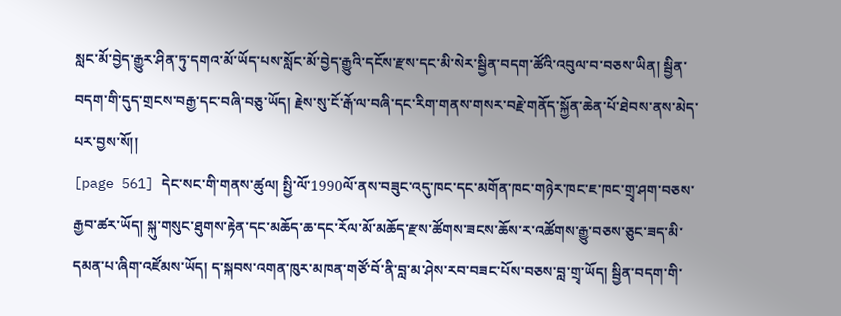སླང་མོ་བྱེད་རྒྱུར་ཤིན་ཏུ་དགའ་མོ་ཡོད་པས་སློང་མོ་བྱེད་རྒྱུའི་དངོས་རྫས་དང་མི་སེར་སྦྱིན་བདག་ཚོའི་འབུལ་བ་བཅས་ཡིན། སྦྱིན་བདག་གི་དུད་གྲངས་བརྒྱ་དང་བཞི་བཅུ་ཡོད། རྗེས་སུ་ངོ་རྒོ་ལ་བཞི་དང་རིག་གནས་གསར་བརྗེ་གནོད་སྐྱོན་ཆེན་པོ་ཐེབས་ནས་མེད་པར་བྱས་སོ།།
[page 561] དེང་སང་གི་གནས་ཚུལ། སྤྱི་ལོ་1990ལོ་ནས་བཟུང་འདུ་ཁང་དང་མགོན་ཁང་གཉེར་ཁང་ཇ་ཁང་གྲྭ་ཤག་བཅས་རྒྱབ་ཚར་ཡོད། སྐུ་གསུང་ཐུགས་རྟེན་དང་མཆོད་ཆ་དང་རོལ་མོ་མཆོད་རྫས་ཚོགས་ཟངས་ཆོས་ར་འཚོགས་རྒྱུ་བཅས་ཅུང་ཟད་མི་དམན་པ་ཞིག་འཛོམས་ཡོད། ད་སྐབས་འགན་ཁུར་མཁན་གཙོ་བོ་ནི་བླ་མ་ཤེས་རབ་བཟང་པོས་བཅས་བླ་གྲྭ་ཡོད། སྦྱིན་བདག་གི་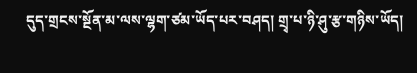དུད་གྲངས་སྔོན་མ་ལས་ལྷག་ཙམ་ཡོད་པར་བཤད། གྲྭ་པ་ཉི་ཤུ་རྩ་གཉིས་ཡོད།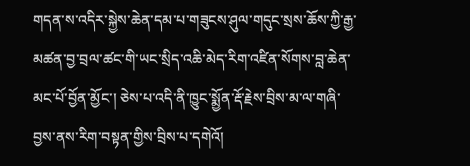གདན་ས་འདིར་སྐྱེས་ཆེན་དམ་པ་གཟུངས་ཤུལ་གདུང་སྲས་ཆོས་ཀྱི་རྒྱ་མཚན་བྱ་བྲལ་ཚང་གི་ཡང་སྲིད་འཆི་མེད་རིག་འཛིན་སོགས་བླ་ཆེན་མང་པོ་བྱོན་མྱོང་། ཅེས་པ་འདི་ནི་ཁྱུང་སྨྱོན་རྡོ་རྗེས་བྲིས་མ་ལ་གཞི་བྱས་ནས་རིག་བསྟན་གྱིས་བྲིས་པ་དགེའོ།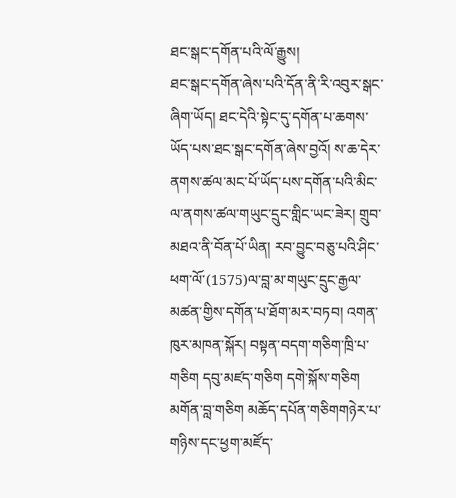ཐང་སྒང་དགོན་པའི་ལོ་རྒྱུས།
ཐང་སྒང་དགོན་ཞེས་པའི་དོན་ནི་རི་འབུར་སྒང་ཞིག་ཡོད། ཐང་དེའི་སྟེང་དུ་དགོན་པ་ཆགས་ཡོད་པས་ཐང་སྒང་དགོན་ཞེས་བྱའོ། ས་ཆ་དེར་ནགས་ཚལ་མང་པོ་ཡོད་པས་དགོན་པའི་མིང་ལ་ནགས་ཚལ་གཡུང་དྲུང་གླིང་ཡང་ཟེར། གྲུབ་མཐའ་ནི་བོན་པོ་ཡིན། རབ་བྱུང་བཅུ་པའི་ཤིང་ཕག་ལོ་(1575)ལ་བླ་མ་གཡུང་དྲུང་རྒྱལ་མཚན་གྱིས་དགོན་པ་ཐོག་མར་བཏབ། འགན་ཁུར་མཁན་སྐོར། བསྟན་བདག་གཅིག་ཁྲི་པ་གཅིག དབུ་མཛད་གཅིག དགེ་སྐོས་གཅིག མགོན་བླ་གཅིག མཆོད་དཔོན་གཅིགགཉེར་པ་གཉིས་དང་ཕྱག་མཛོད་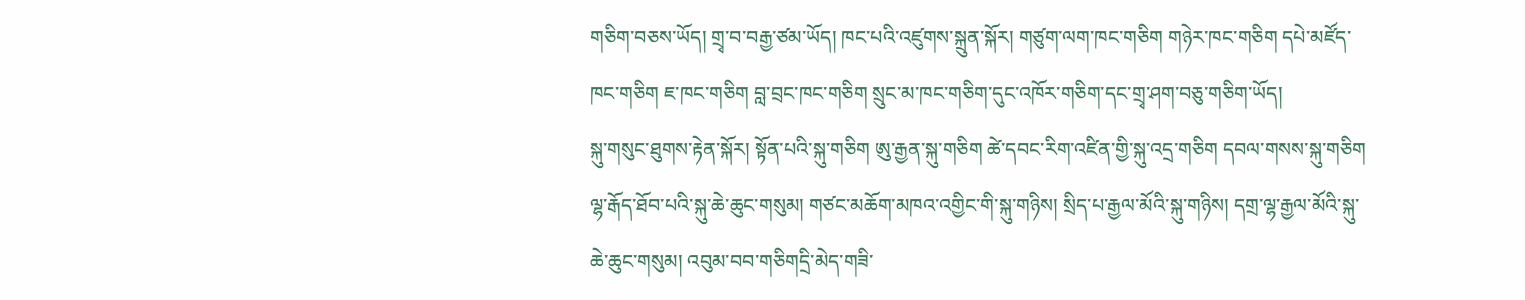གཅིག་བཅས་ཡོད། གྲྭ་བ་བརྒྱ་ཙམ་ཡོད། ཁང་པའི་འཛུགས་སྐྲུན་སྐོར། གཙུག་ལག་ཁང་གཅིག གཉེར་ཁང་གཅིག དཔེ་མཛོད་ཁང་གཅིག ཇ་ཁང་གཅིག བླ་བྲང་ཁང་གཅིག སྲུང་མ་ཁང་གཅིག་དུང་འཁོར་གཅིག་དང་གྲྭ་ཤག་བཅུ་གཅིག་ཡོད།
སྐུ་གསུང་ཐུགས་རྟེན་སྐོར། སྟོན་པའི་སྐུ་གཅིག ཨུ་རྒྱན་སྐུ་གཅིག ཚེ་དབང་རིག་འཛིན་གྱི་སྐུ་འདྲ་གཅིག དབལ་གསས་སྐུ་གཅིག ལྷ་རྒོད་ཐོབ་པའི་སྐུ་ཆེ་ཆུང་གསུམ། གཙང་མཆོག་མཁའ་འགྱིང་གི་སྐུ་གཉིས། སྲིད་པ་རྒྱལ་མོའི་སྐུ་གཉིས། དགྲ་ལྷ་རྒྱལ་མོའི་སྐུ་ཆེ་ཆུང་གསུམ། འབུམ་བབ་གཅིགདྲི་མེད་གཟི་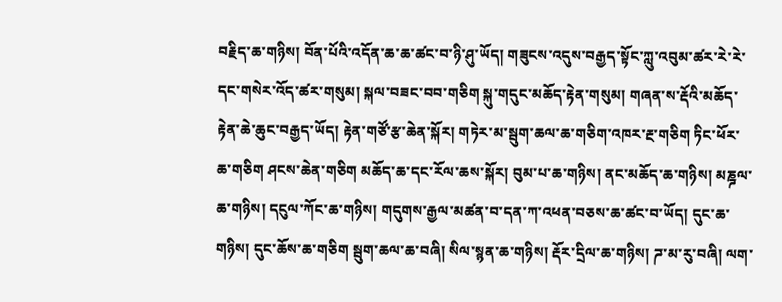བརྗིད་ཆ་གཉིས། བོན་པོའི་འདོན་ཆ་ཆ་ཚང་བ་ཉི་ཤུ་ཡོད། གཟུངས་འདུས་བརྒྱད་སྟོང་ཀླུ་འབུམ་ཚར་རེ་རེ་དང་གསེར་འོད་ཚར་གསུམ། སྐལ་བཟང་བབ་གཅིག སྐུ་གདུང་མཆོད་རྟེན་གསུམ། གཞན་ས་རྡོའི་མཆོད་རྟེན་ཆེ་ཆུང་བརྒྱད་ཡོད། རྟེན་གཙོ་རྩ་ཆེན་སྐོར། གཏེར་མ་སྦུག་ཆལ་ཆ་གཅིག་འཁར་རྔ་གཅིག ཏིང་ཕོར་ཆ་གཅིག ཤངས་ཆེན་གཅིག མཆོད་ཆ་དང་རོལ་ཆས་སྐོར། བུམ་པ་ཆ་གཉིས། ནང་མཆོད་ཆ་གཉིས། མཎྜལ་ཆ་གཉིས། དངུལ་ཀོང་ཆ་གཉིས། གདུགས་རྒྱལ་མཚན་བ་དན་ཀ་འཕན་བཅས་ཆ་ཚང་བ་ཡོད། དུང་ཆ་གཉིས། དུང་ཆོས་ཆ་གཅིག སྦུག་ཆལ་ཆ་བཞི། སིལ་སྙན་ཆ་གཉིས། རྡོར་དྲིལ་ཆ་གཉིས། ཌ་མ་རུ་བཞི། ལག་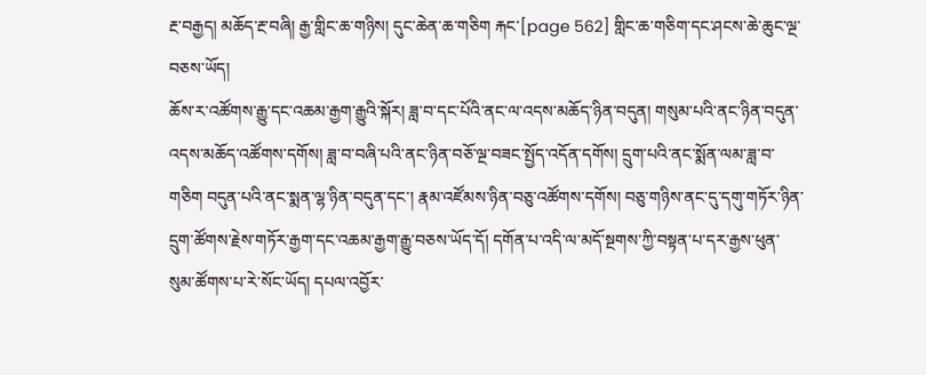རྔ་བརྒྱད། མཆོད་རྔ་བཞི། རྒྱ་གླིང་ཆ་གཉིས། དུང་ཆེན་ཆ་གཅིག རྐང་[page 562] གླིང་ཆ་གཅིག་དང་ཤངས་ཆེ་ཆུང་ལྔ་བཅས་ཡོད།
ཆོས་ར་འཚོགས་རྒྱུ་དང་འཆམ་རྒྱག་རྒྱུའི་སྐོར། ཟླ་བ་དང་པོའི་ནང་ལ་འདས་མཆོད་ཉིན་བདུན། གསུམ་པའི་ནང་ཉིན་བདུན་འདས་མཆོད་འཚོགས་དགོས། ཟླ་བ་བཞི་པའི་ནང་ཉིན་བཅོ་ལྔ་བཟང་སྤྱོད་འདོན་དགོས། དྲུག་པའི་ནང་སྨོན་ལམ་ཟླ་བ་གཅིག བདུན་པའི་ནང་སྨན་ལྷ་ཉིན་བདུན་དང་། རྣམ་འཛོམས་ཉིན་བཅུ་འཚོགས་དགོས། བཅུ་གཉིས་ནང་དུ་དགུ་གཏོར་ཉིན་དྲུག་ཚོགས་རྗེས་གཏོར་རྒྱག་དང་འཆམ་རྒྱག་རྒྱུ་བཅས་ཡོད་དོ། དགོན་པ་འདི་ལ་མདོ་སྔགས་ཀྱི་བསྟན་པ་དར་རྒྱས་ཕུན་སུམ་ཚོགས་པ་རེ་སོང་ཡོད། དཔལ་འབྱོར་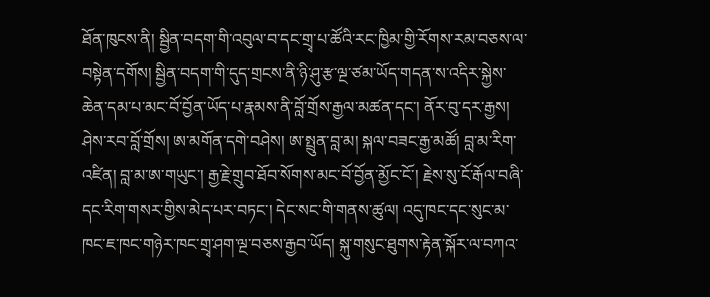ཐོན་ཁུངས་ནི། སྦྱིན་བདག་གི་འབུལ་བ་དང་གྲྭ་པ་ཚོའི་རང་ཁྱིམ་གྱི་རོགས་རམ་བཅས་ལ་བསྟེན་དགོས། སྦྱིན་བདག་གི་དུད་གྲངས་ནི་ཉི་ཤུ་རྩ་ལྔ་ཙམ་ཡོད་གདན་ས་འདིར་སྐྱེས་ཆེན་དམ་པ་མང་བོ་བྱོན་ཡོད་པ་རྣམས་ནི་བློ་གྲོས་རྒྱལ་མཚན་དང་། ནོར་བུ་དར་རྒྱས། ཤེས་རབ་བློ་གྲོས། ཨ་མགོན་དགེ་བཤེས། ཨ་སྤྲུན་བླ་མ། སྐལ་བཟང་རྒྱ་མཚོ། བླ་མ་རིག་འཛིན། བླ་མ་ཨ་གཡུང་། རྒྱ་རྗེ་གྲུབ་ཐོབ་སོགས་མང་བོ་བྱོན་མྱོང་ངོ་། རྗེས་སུ་ངོ་རྒོལ་བཞི་དང་རིག་གསར་གྱིས་མེད་པར་བཏང་། དེང་སང་གི་གནས་ཚུལ། འདུ་ཁང་དང་སུང་མ་ཁང་ཇ་ཁང་གཉེར་ཁང་གྲྭ་ཤག་ལྔ་བཅས་རྒྱབ་ཡོད། སྐུ་གསུང་ཐུགས་རྟེན་སྐོར་ལ་བཀའ་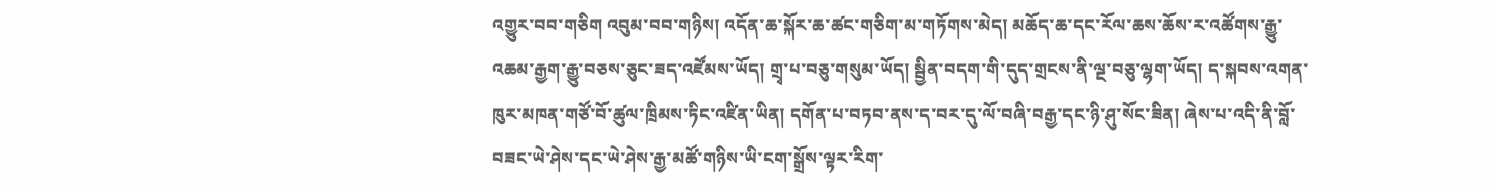འགྱུར་བབ་གཅིག འབུམ་བབ་གཉིས། འདོན་ཆ་སྐོར་ཆ་ཚང་གཅིག་མ་གཏོགས་མེད། མཆོད་ཆ་དང་རོལ་ཆས་ཆོས་ར་འཚོགས་རྒྱུ་འཆམ་རྒྱག་རྒྱུ་བཅས་ཅུང་ཟད་འཛོམས་ཡོད། གྲྭ་པ་བཅུ་གསུམ་ཡོད། སྦྱིན་བདག་གི་དུད་གྲངས་ནི་ལྔ་བཅུ་ལྷག་ཡོད། ད་སྐབས་འགན་ཁུར་མཁན་གཙོ་བོ་ཚུལ་ཁྲིམས་ཏིང་འཛིན་ཡིན། དགོན་པ་བཏབ་ནས་ད་བར་དུ་ལོ་བཞི་བརྒྱ་དང་ཉི་ཤུ་སོང་ཟིན། ཞེས་པ་འདི་ནི་བློ་བཟང་ཡེ་ཤེས་དང་ཡེ་ཤེས་རྒྱ་མཚོ་གཉིས་ཡི་ངག་སྒྲོས་ལྟར་རིག་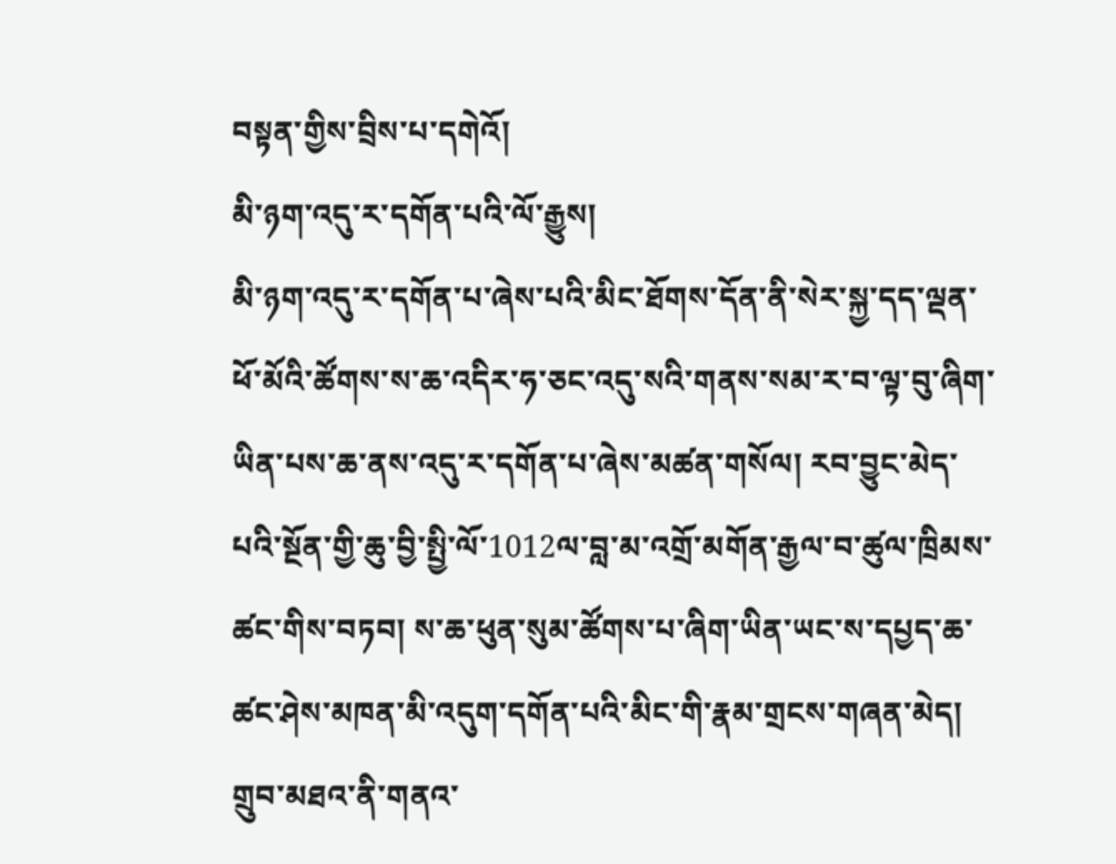བསྟན་གྱིས་བྲིས་པ་དགེའོ།
མི་ཉག་འདུ་ར་དགོན་པའི་ལོ་རྒྱུས།
མི་ཉག་འདུ་ར་དགོན་པ་ཞེས་པའི་མིང་ཐོགས་དོན་ནི་སེར་སྐྱ་དད་ལྡན་ཕོ་མོའི་ཚོགས་ས་ཆ་འདིར་ཧ་ཅང་འདུ་སའི་གནས་སམ་ར་བ་ལྟ་བུ་ཞིག་ཡིན་པས་ཆ་ནས་འདུ་ར་དགོན་པ་ཞེས་མཚན་གསོལ། རབ་བྱུང་མེད་པའི་སྔོན་གྱི་ཆུ་བྱི་སྤྱི་ལོ་1012ལ་བླ་མ་འགྲོ་མགོན་རྒྱལ་བ་ཚུལ་ཁྲིམས་ཚང་གིས་བཏབ། ས་ཆ་ཕུན་སུམ་ཚོགས་པ་ཞིག་ཡིན་ཡང་ས་དཔྱད་ཆ་ཚང་ཤེས་མཁན་མི་འདུག་དགོན་པའི་མིང་གི་རྣམ་གྲངས་གཞན་མེད། གྲུབ་མཐའ་ནི་གནའ་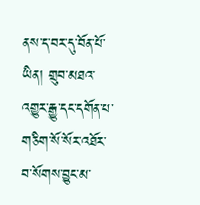ནས་ད་བར་དུ་བོན་པོ་ཡིན། གྲུབ་མཐའ་འགྱུར་རྒྱུ་དང་དགོན་པ་གཅིག་སོ་སོར་འཐོར་བ་སོགས་བྱུང་མ་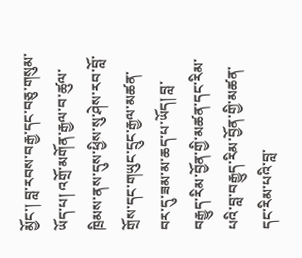མྱོང་། བླ་རབས་བརྒྱ་དང་བཅུ་གསུམ་ཡོད་པ། འགྲོ་མགོན་རྒྱལ་བ་ཚུལ་ཁྲིམས་ནས་དུས་ཕྱིས་སུ་ཤེས་རབ་བློ་གྲོས་དང་གཡུང་དྲུང་རྒྱལ་མཚན་བར་དུ་ཟམ་མ་ཆད་པ་ཡོད། བླ་བརྒྱུད་རིམ་བྱོན་གྱི་མཚན་དང་རིམ་པའི་བླ་བརྒྱུད་རིམ་བྱོན་གྱི་མཚན་དང་རིམ་པའི་བླ་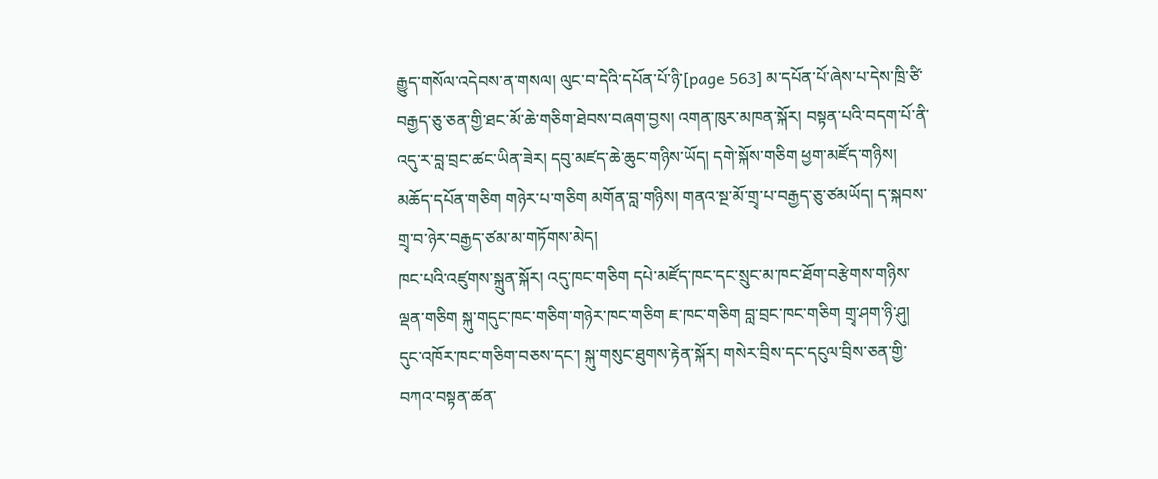རྒྱུད་གསོལ་འདེབས་ན་གསལ། ལུང་བ་དེའི་དཔོན་པོ་ཉི་[page 563] མ་དཔོན་པོ་ཞེས་པ་དེས་ཁྲི་ཙི་བརྒྱད་ཅུ་ཅན་གྱི་ཐང་མོ་ཆེ་གཅིག་ཐེབས་བཞག་བྱས། འགན་ཁུར་མཁན་སྐོར། བསྟན་པའི་བདག་པོ་ནི་འདུ་ར་བླ་བྲང་ཚང་ཡིན་ཟེར། དབུ་མཛད་ཆེ་ཆུང་གཉིས་ཡོད། དགེ་སྐོས་གཅིག ཕྱག་མཛོད་གཉིས། མཆོད་དཔོན་གཅིག གཉེར་པ་གཅིག མགོན་བླ་གཉིས། གནའ་སྔ་མོ་གྲྭ་པ་བརྒྱད་ཅུ་ཙམཡོད། ད་སྐབས་གྲྭ་བ་ཉེར་བརྒྱད་ཙམ་མ་གཏོགས་མེད།
ཁང་པའི་འཛུགས་སྐྲུན་སྐོར། འདུ་ཁང་གཅིག དཔེ་མཛོད་ཁང་དང་སྲུང་མ་ཁང་ཐོག་བརྩེགས་གཉིས་ལྡན་གཅིག སྐུ་གདུང་ཁང་གཅིག་གཉེར་ཁང་གཅིག ཇ་ཁང་གཅིག བླ་བྲང་ཁང་གཅིག གྲྭ་ཤག་ཉི་ཤུ། དུང་འཁོར་ཁང་གཅིག་བཅས་དང་། སྐུ་གསུང་ཐུགས་རྟེན་སྐོར། གསེར་བྲིས་དང་དངུལ་བྲིས་ཅན་གྱི་བཀའ་བསྟན་ཚན་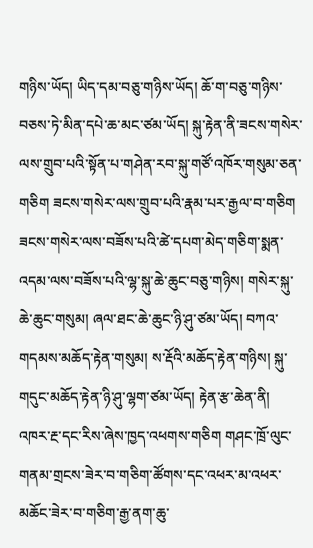གཉིས་ཡོད། ཡིད་དམ་བཅུ་གཉིས་ཡོད། ཆོ་ག་བཅུ་གཉིས་བཅས་ཏེ་མིན་དཔེ་ཆ་མང་ཙམ་ཡོད། སྐུ་རྟེན་ནི་ཟངས་གསེར་ལས་གྲུབ་པའི་སྟོན་པ་གཤེན་རབ་སྐུ་གཙོ་འཁོར་གསུམ་ཅན་གཅིག ཟངས་གསེར་ལས་གྲུབ་པའི་རྣམ་པར་རྒྱལ་བ་གཅིག ཟངས་གསེར་ལས་བཟོས་པའི་ཚེ་དཔག་མེད་གཅིག་སྨན་འདམ་ལས་བཟོས་པའི་ལྷ་སྐུ་ཆེ་ཆུང་བཅུ་གཉིས། གསེར་སྐུ་ཆེ་ཆུང་གསུམ། ཞལ་ཐང་ཆེ་ཆུང་ཉི་ཤུ་ཙམ་ཡོད། བཀའ་གདམས་མཆོད་རྟེན་གསུམ། ས་རྡོའི་མཆོད་རྟེན་གཉིས། སྐུ་གདུང་མཆོད་རྟེན་ཉི་ཤུ་ལྷག་ཙམ་ཡོད། རྟེན་རྩ་ཆེན་ནི། འཁར་རྔ་དང་རིས་ཞེས་ཁྱད་འཕགས་གཅིག གཤང་ཁྲོ་ལུང་གནམ་གྲངས་ཟེར་བ་གཅིག་ཚོགས་དང་འཕར་མ་འཕར་མཆོང་ཟེར་བ་གཅིག་རྒྱ་ནག་ཆུ་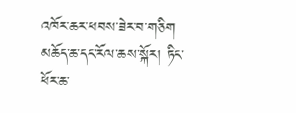འཁོར་ཆར་ཕབས་ཟེར་བ་གཅིག མཆོད་ཆ་དང་རོལ་ཆས་སྐོར། ཏིང་ཕོར་ཆ་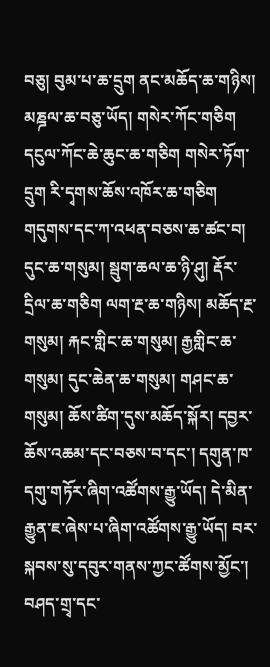བཅུ། བུམ་པ་ཆ་དྲུག ནང་མཆོད་ཆ་གཉིས། མཎྜལ་ཆ་བཅུ་ཡོད། གསེར་ཀོང་གཅིག དངུལ་ཀོང་ཆེ་ཆུང་ཆ་གཅིག གསེར་ཏོག་དྲུག རི་དྭགས་ཆོས་འཁོར་ཆ་གཅིག གདུགས་དང་ཀ་འཕན་བཅས་ཆ་ཚང་བ། དུང་ཆ་གསུམ། སྦུག་ཆལ་ཆ་ཉི་ཤུ། རྡོར་དྲིལ་ཆ་གཅིག ལག་རྔ་ཆ་གཉིས། མཆོད་རྔ་གསུམ། རྐང་གླིང་ཆ་གསུམ། རྒྱགླིང་ཆ་གསུམ། དུང་ཆེན་ཆ་གསུམ། གཤང་ཆ་གསུམ། ཆོས་ཚིག་དུས་མཆོད་སྐོར། དབྱར་ཆོས་འཆམ་དང་བཅས་བ་དང་། དགུན་ཁ་དགུ་གཏོར་ཞིག་འཚོགས་རྒྱུ་ཡོད། དེ་མིན་རྒྱུན་ཇ་ཞེས་པ་ཞིག་འཚོགས་རྒྱུ་ཡོད། བར་སྐབས་སུ་དབུར་གནས་ཀྱང་ཚོགས་མྱོང་། བཤད་གྲྭ་དང་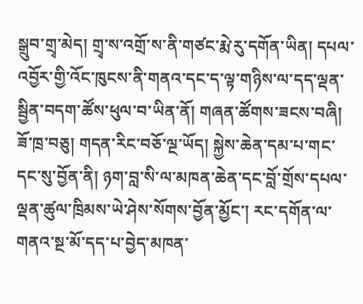སྒྲུབ་གྲྭ་མེད། གྲྭ་ས་འགྲོ་ས་ནི་གཙང་རྨེ་རུ་དགོན་ཡིན། དཔལ་འབྱོར་གྱི་འོང་ཁུངས་ནི་གནའ་དང་ད་ལྟ་གཉིས་ལ་དད་ལྡན་སྦྱིན་བདག་ཚོས་ཕུལ་བ་ཡིན་ནོ། གཞན་ཚོགས་ཟངས་བཞི། ཟོ་ཁྲ་བཅུ། གདན་རིང་བཅོ་ལྔ་ཡོད། སྐྱེས་ཆེན་དམ་པ་གང་དང་སུ་བྱོན་ནི། ཉག་བླ་སི་ལ་མཁན་ཆེན་དང་བློ་གྲོས་དཔལ་ལྡན་ཚུལ་ཁྲིམས་ཡེ་ཤེས་སོགས་བྱོན་མྱོང་། རང་དགོན་ལ་གནའ་སྔ་མོ་དད་པ་བྱེད་མཁན་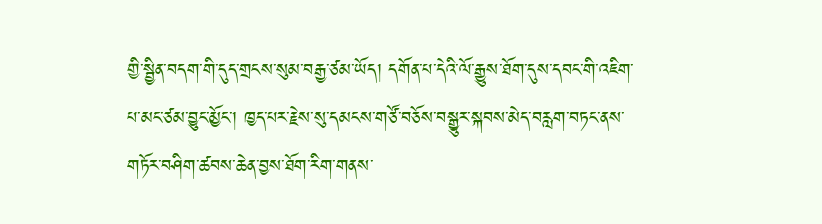གྱི་སྦྱིན་བདག་གི་དུད་གྲངས་སུམ་བརྒྱ་ཙམ་ཡོད། དགོན་པ་དེའི་ལོ་རྒྱུས་ཐོག་དུས་དབང་གི་འཇིག་པ་མང་ཙམ་བྱུང་མྱོང་། ཁྱད་པར་རྗེས་སུ་དམངས་གཙོ་བཅོས་བསྒྱུར་སྐབས་མེད་བརླག་བཏང་ནས་གཏོར་བཤིག་ཚབས་ཆེན་བྱས་ཐོག་རིག་གནས་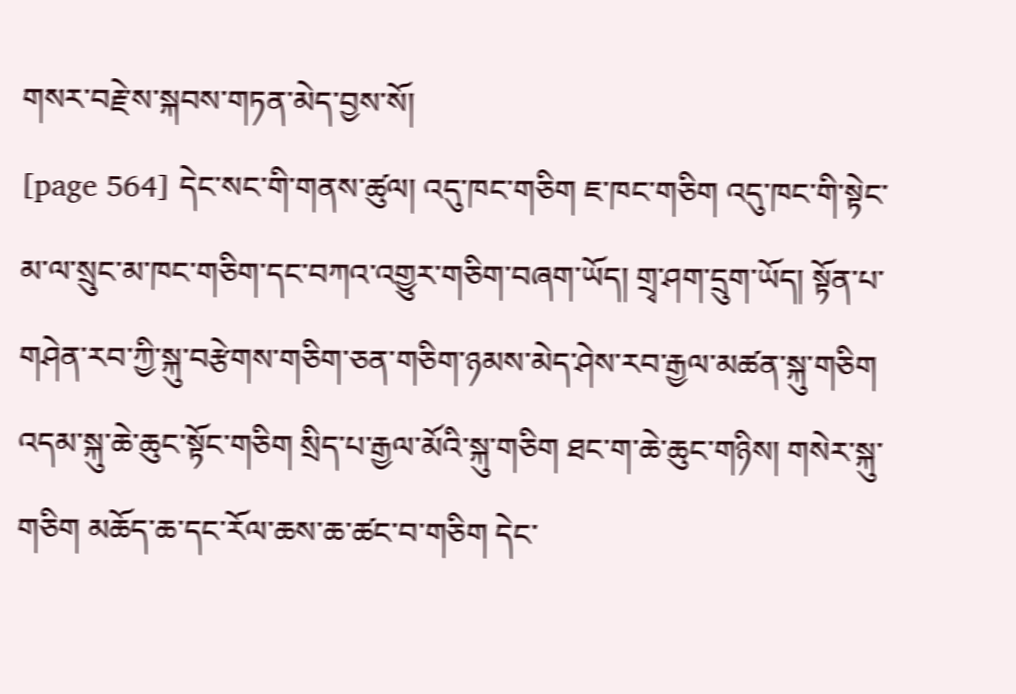གསར་བརྗེ་ས་སྐབས་གཏན་མེད་བྱས་སོ།
[page 564] དེང་སང་གི་གནས་ཚུལ། འདུ་ཁང་གཅིག ཇ་ཁང་གཅིག འདུ་ཁང་གི་སྟེང་མ་ལ་སྲུང་མ་ཁང་གཅིག་དང་བཀའ་འགྱུར་གཅིག་བཞག་ཡོད། གྲྭ་ཤག་དྲུག་ཡོད། སྟོན་པ་གཤེན་རབ་ཀྱི་སྐུ་བརྩེགས་གཅིག་ཅན་གཅིག་ཉམས་མེད་ཤེས་རབ་རྒྱལ་མཚན་སྐུ་གཅིག འདམ་སྐུ་ཆེ་ཆུང་སྟོང་གཅིག སྲིད་པ་རྒྱལ་མོའི་སྐུ་གཅིག ཐང་ག་ཆེ་ཆུང་གཉིས། གསེར་སྐུ་གཅིག མཆོད་ཆ་དང་རོལ་ཆས་ཆ་ཚང་བ་གཅིག དེང་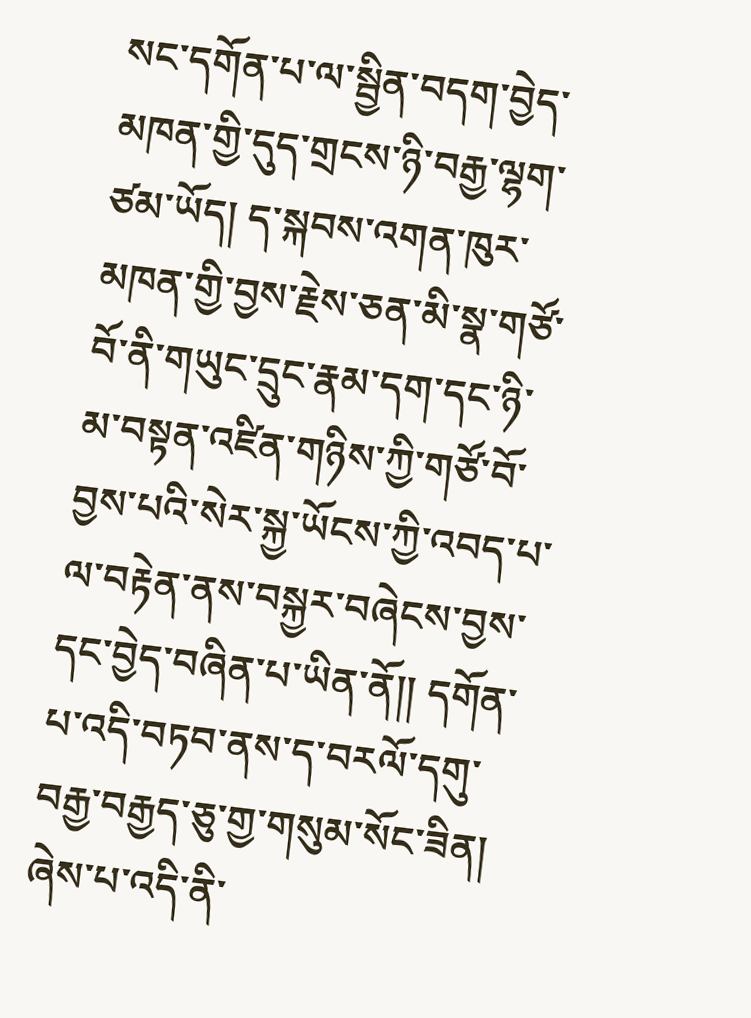སང་དགོན་པ་ལ་སྦྱིན་བདག་བྱེད་མཁན་གྱི་དུད་གྲངས་ཉི་བརྒྱ་ལྷག་ཙམ་ཡོད། ད་སྐབས་འགན་ཁུར་མཁན་གྱི་བྱས་རྗེས་ཅན་མི་སྣ་གཙོ་བོ་ནི་གཡུང་དྲུང་རྣམ་དག་དང་ཉི་མ་བསྟན་འཛིན་གཉིས་ཀྱི་གཙོ་བོ་བྱས་པའི་སེར་སྐྱ་ཡོངས་ཀྱི་འབད་པ་ལ་བརྟེན་ནས་བསྐྱར་བཞེངས་བྱས་དང་བྱེད་བཞིན་པ་ཡིན་ནོ།། དགོན་པ་འདི་བཏབ་ནས་ད་བརལོ་དགུ་བརྒྱ་བརྒྱད་ཅུ་གྱ་གསུམ་སོང་ཟིན།
ཞེས་པ་འདི་ནི་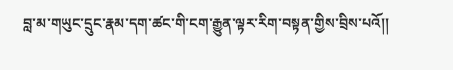བླ་མ་གཡུང་དྲུང་རྣམ་དག་ཚང་གི་ངག་རྒྱུན་ལྟར་རིག་བསྟན་གྱིས་བྲིས་པའོ།།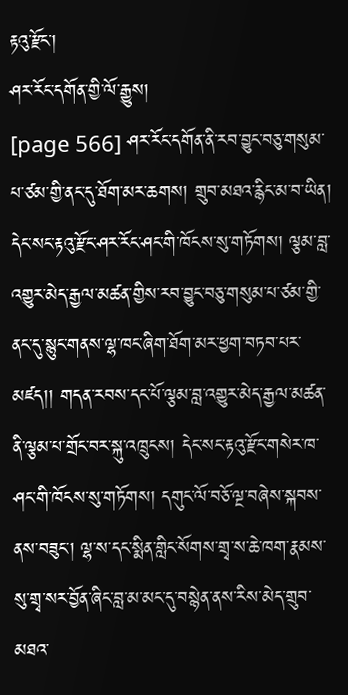རྟའུ་རྫོང་།
ཤར་རོང་དགོན་གྱི་ལོ་རྒྱུས།
[page 566] ཤར་རོང་དགོན་ནི་རབ་བྱུང་བཅུ་གསུམ་པ་ཙམ་གྱི་ནང་དུ་ཐོག་མར་ཆགས། གྲུབ་མཐའ་རྙིང་མ་བ་ཡིན། དེང་སང་རྟའུ་རྫོང་ཤར་རོང་ཤང་གི་ཁོངས་སུ་གཏོགས། ལྕམ་བླ་འགྱུར་མེད་རྒྱལ་མཚན་གྱིས་རབ་བྱུང་བཅུ་གསུམ་པ་ཙམ་གྱི་ནང་དུ་སྙུང་གནས་ལྷ་ཁང་ཞིག་ཐོག་མར་ཕྱག་བཏབ་པར་མཛད།། གདན་རབས་དང་པོ་ལྕམ་བླ་འགྱུར་མེད་རྒྱལ་མཚན་ནི་ལྕམ་པ་གྲོང་བར་སྐུ་འཁྲུངས། དེང་སང་རྟའུ་རྫོང་གསེར་ཁ་ཤང་གི་ཁོངས་སུ་གཏོགས། དགུང་ལོ་བཅོ་ལྔ་བཞེས་སྐབས་ནས་བཟུང་། ལྷ་ས་དང་སྨིན་གླིང་སོགས་གྲྭ་ས་ཆེ་ཁག་རྣམས་སུ་གྲྭ་སར་བྱོན་ཞིང་བླ་མ་མང་དུ་བསྙེན་ནས་རིས་མེད་གྲུབ་མཐའ་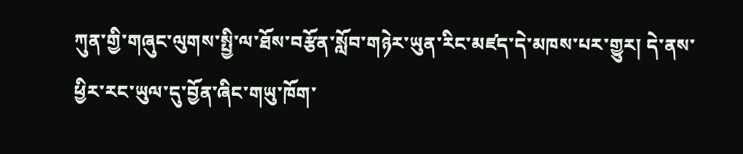ཀུན་གྱི་གཞུང་ལུགས་སྤྱི་ལ་ཐོས་བརྩོན་སློབ་གཉེར་ཡུན་རིང་མཛད་དེ་མཁས་པར་གྱུར། དེ་ནས་ཕྱིར་རང་ཡུལ་དུ་བྱོན་ཞིང་གཡུ་ཁོག་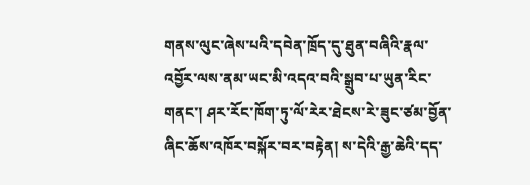གནས་ལུང་ཞེས་པའི་དབེན་ཁྲོད་དུ་ཐུན་བཞིའི་རྣལ་འབྱོར་ལས་ནམ་ཡང་མི་འདའ་བའི་སྒྲུབ་པ་ཡུན་རིང་གནང་། ཤར་རོང་ཁོག་ཏུ་ལོ་རེར་ཐེངས་རེ་ཟུང་ཙམ་བྱོན་ཞིང་ཆོས་འཁོར་བསྐོར་བར་བརྟེན། ས་དེའི་རྒྱ་ཆེའི་དད་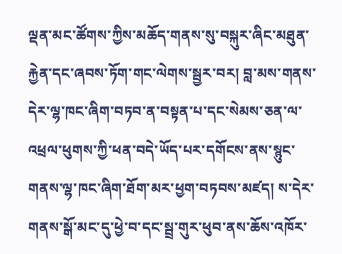ལྡན་མང་ཚོགས་ཀྱིས་མཆོད་གནས་སུ་བསྐུར་ཞིང་མཐུན་རྐྱེན་དང་ཞབས་ཏོག་གང་ལེགས་སྦྱར་བར། བླ་མས་གནས་དེར་ལྷ་ཁང་ཞིག་བཏབ་ན་བསྟན་པ་དང་སེམས་ཅན་ལ་འཕྲལ་ཕུགས་ཀྱི་ཕན་བདེ་ཡོད་པར་དགོངས་ནས་སྙུང་གནས་ལྷ་ཁང་ཞིག་ཐོག་མར་ཕྱག་བཏབས་མཛད། ས་དེར་གནས་སྒོ་མང་དུ་ཕྱེ་བ་དང་སྦྲ་གུར་ཕུབ་ནས་ཆོས་འཁོར་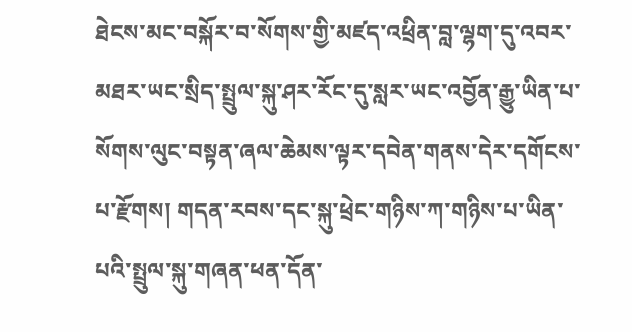ཐེངས་མང་བསྐོར་བ་སོགས་གྱི་མཛད་འཕྲིན་བླ་ལྷག་དུ་འབར་མཐར་ཡང་སྲིད་སྤྲུལ་སྐུ་ཤར་རོང་དུ་སླར་ཡང་འབྱོན་རྒྱུ་ཡིན་པ་སོགས་ལུང་བསྟན་ཞལ་ཆེམས་ལྟར་དབེན་གནས་དེར་དགོངས་པ་རྫོགས། གདན་རབས་དང་སྐུ་ཕྲེང་གཉིས་ཀ་གཉིས་པ་ཡིན་པའི་སྤྲུལ་སྐུ་གཞན་ཕན་དོན་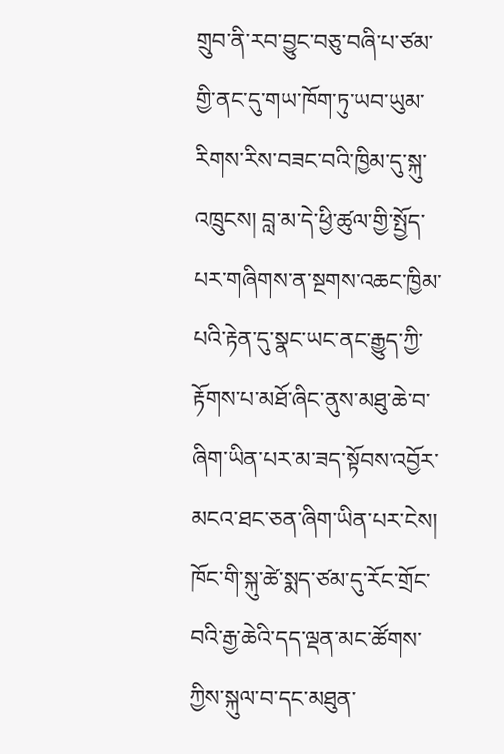གྲུབ་ནི་རབ་བྱུང་བཅུ་བཞི་པ་ཙམ་གྱི་ནང་དུ་གཡ་ཁོག་ཏུ་ཡབ་ཡུམ་རིགས་རིས་བཟང་བའི་ཁྱིམ་དུ་སྐུ་འཁྲུངས། བླ་མ་དེ་ཕྱི་ཚུལ་གྱི་སྤྱོད་པར་གཞིགས་ན་སྔགས་འཆང་ཁྱིམ་པའི་རྟེན་དུ་སྣང་ཡང་ནང་རྒྱུད་ཀྱི་རྟོགས་པ་མཐོ་ཞིང་ནུས་མཐུ་ཆེ་བ་ཞིག་ཡིན་པར་མ་ཟད་སྟོབས་འབྱོར་མངའ་ཐང་ཅན་ཞིག་ཡིན་པར་ངེས། ཁོང་གི་སྐུ་ཚེ་སྨད་ཙམ་དུ་རོང་གྲོང་བའི་རྒྱ་ཆེའི་དད་ལྡན་མང་ཚོགས་ཀྱིས་སྐུལ་བ་དང་མཐུན་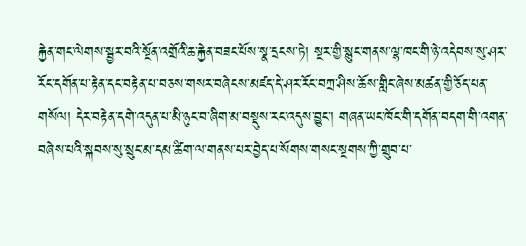རྐྱེན་གང་ལེགས་སྦྱར་བའི་སྔོན་འགྲོའི་ཆ་རྐྱེན་བཟང་པོས་སྣ་དྲངས་ཏེ། སྔར་གྱི་སྙུང་གནས་ལྷ་ཁང་གི་ཉེ་འདེབས་སུ་ཤར་རོང་དགོན་པ་རྟེན་དང་བརྟེན་པ་བཅས་གསར་བཞེངས་མཛད་དེ་ཤར་རོང་བཀྲ་ཤིས་ཆོས་གླིང་ཞེས་མཚན་གྱི་ཅོད་པན་གསོལ། དེར་བརྟེན་དགེ་འདུན་པ་མི་ཉུང་བ་ཞིག་མ་བསྡུས་རང་འདུས་བྱུང་། གཞན་ཡང་ཁོང་གི་དགོན་བདག་གི་འགན་བཞེས་པའི་སྐབས་སུ་སྲུང་མ་དམ་ཚིག་ལ་གནས་པར་བྱེད་པ་སོགས་གསང་སྔགས་ཀྱི་གྲུབ་པ་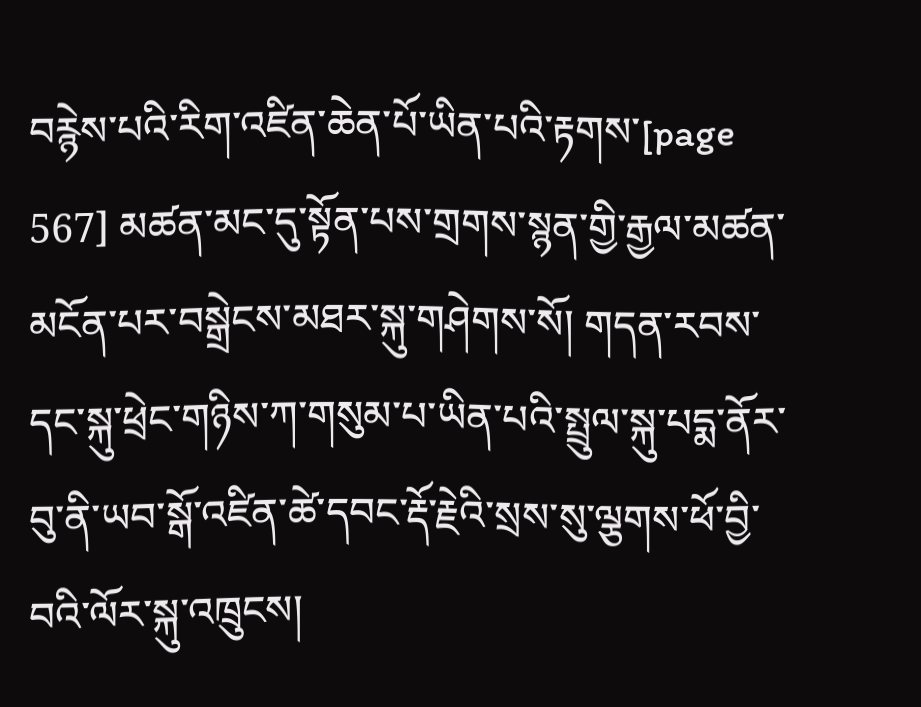བརྙེས་པའི་རིག་འཛིན་ཆེན་པོ་ཡིན་པའི་རྟགས་[page 567] མཚན་མང་དུ་སྟོན་པས་གྲགས་སྙན་གྱི་རྒྱལ་མཚན་མངོན་པར་བསྒྲེངས་མཐར་སྐུ་གཤེགས་སོ། གདན་རབས་དང་སྐུ་ཕྲེང་གཉིས་ཀ་གསུམ་པ་ཡིན་པའི་སྤྲུལ་སྐུ་པདྨ་ནོར་བུ་ནི་ཡབ་སྒོ་འཛིན་ཚེ་དབང་རྡོ་རྗེའི་སྲས་སུ་ལྕགས་ཕོ་བྱི་བའི་ལོར་སྐུ་འཁྲུངས།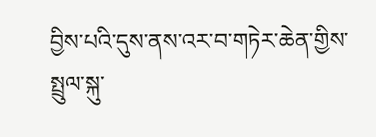བྱིས་པའི་དུས་ནས་འར་བ་གཏེར་ཆེན་གྱིས་སྤྲུལ་སྐུ་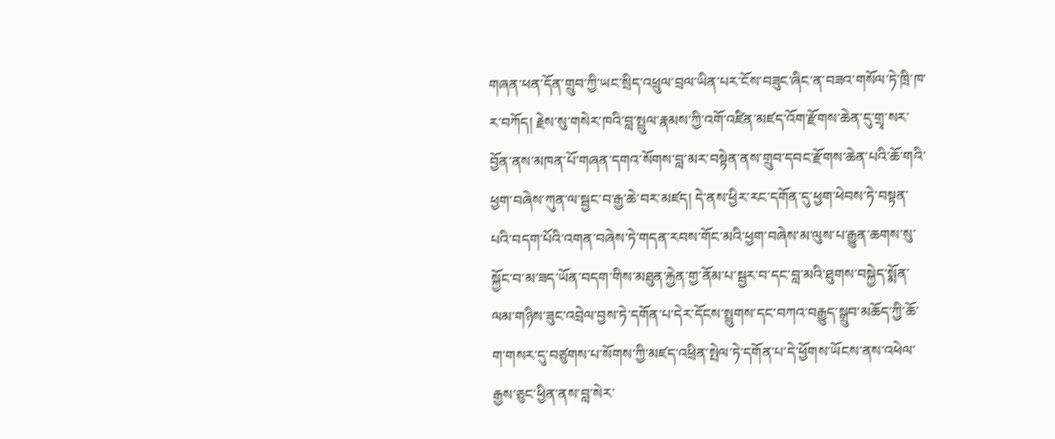གཞན་ཕན་དོན་གྲུབ་ཀྱི་ཡང་སྲིད་འཕྲུལ་བྲལ་ཡིན་པར་ངོས་བཟུང་ཞིང་ན་བཟའ་གསོལ་ཏེ་ཁྲི་ཁ་ར་བཀོད། རྗེས་སུ་གསེར་ཁའི་བླ་སྤྲུལ་རྣམས་ཀྱི་འགོ་འཛིན་མཛད་འོག་རྫོགས་ཆེན་དུ་གྲྭ་སར་བྱོན་ནས་མཁན་པོ་གཞན་དགའ་སོགས་བླ་མར་བསྟེན་ནས་གྲུབ་དབང་རྫོགས་ཆེན་པའི་ཆོ་གའི་ཕྱག་བཞེས་ཀུན་ལ་སྦྱང་བ་རྒྱ་ཆེ་བར་མཛད། དེ་ནས་ཕྱིར་རང་དགོན་དུ་ཕྱག་ཕེབས་ཏེ་བསྟན་པའི་བདག་པོའི་འགན་བཞེས་ཏེ་གདན་རབས་གོང་མའི་ཕྱག་བཞེས་མ་ལུས་པ་རྒྱུན་ཆགས་སུ་སྐྱོང་བ་མ་ཟད་ཡོན་བདག་གིས་མཐུན་རྐྱེན་གྱ་ནོམ་པ་སྦྱར་བ་དང་བླ་མའི་ཐུགས་བསྐྱེད་སྨོན་ལམ་གཉིས་ཟུང་འབྲེལ་བྱས་ཏེ་དགོན་པ་དེར་དོངས་སྤྲུགས་དང་བཀའ་བརྒྱུད་སྒྲུབ་མཆོད་ཀྱི་ཆོ་ག་གསར་དུ་བཙུགས་པ་སོགས་ཀྱི་མཛད་འཕྲིན་སྤེལ་ཏེ་དགོན་པ་དེ་ཕྱོགས་ཡོངས་ནས་འཕེལ་རྒྱས་ཅུང་ཕྱིན་ནས་བླ་སེར་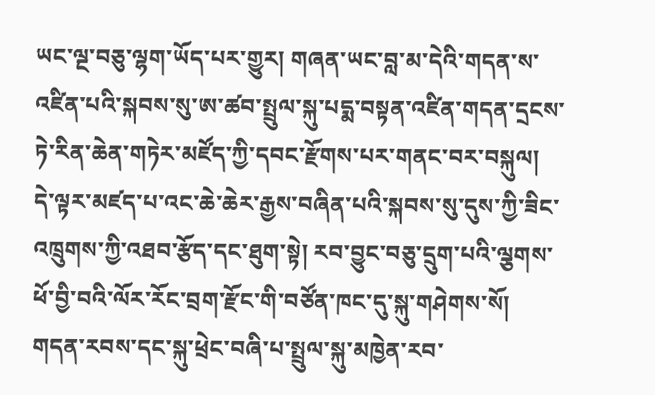ཡང་ལྔ་བཅུ་ལྷག་ཡོད་པར་གྱུར། གཞན་ཡང་བླ་མ་དེའི་གདན་ས་འཛིན་པའི་སྐབས་སུ་ཨ་ཚབ་སྤྲུལ་སྐུ་པདྨ་བསྟན་འཛིན་གདན་དྲངས་ཏེ་རིན་ཆེན་གཏེར་མཛོད་ཀྱི་དབང་རྫོགས་པར་གནང་བར་བསྐུལ། དེ་ལྟར་མཛད་པ་འང་ཆེ་ཆེར་རྒྱས་བཞིན་པའི་སྐབས་སུ་དུས་ཀྱི་ཟིང་འཁྲུགས་ཀྱི་འཐབ་རྩོད་དང་ཐུག་སྟེ། རབ་བྱུང་བཅུ་དྲུག་པའི་ལྕགས་ཕོ་བྱི་བའི་ལོར་རོང་བྲག་རྫོང་གི་བཙོན་ཁང་དུ་སྐུ་གཤེགས་སོ། གདན་རབས་དང་སྐུ་ཕྲེང་བཞི་པ་སྤྲུལ་སྐུ་མཁྱེན་རབ་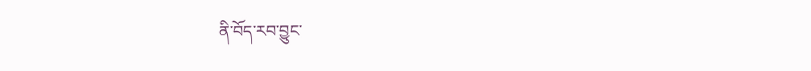ནི་བོད་རབ་བྱུང་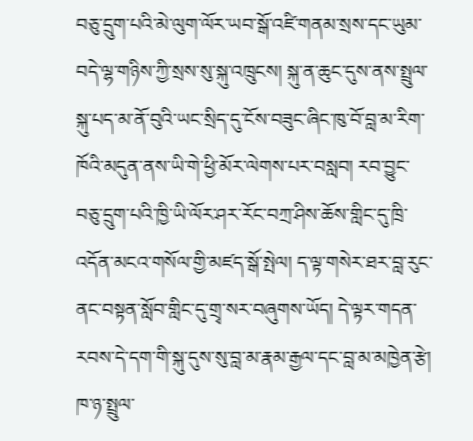བཅུ་དྲུག་པའི་མེ་ལུག་ལོར་ཡབ་སྒོ་འཛི་གནམ་སྲས་དང་ཡུམ་བདེ་ལྷ་གཉིས་ཀྱི་སྲས་སུ་སྐུ་འཁྲུངས། སྐུ་ན་ཆུང་དུས་ནས་སྤྲུལ་སྐུ་པད་མ་ནོ་བུའི་ཡང་སྲིད་དུ་ངོས་བཟུང་ཞིང་ཁུ་བོ་བླ་མ་རིག་ཁོའི་མདུན་ནས་ཡི་གེ་ཕྱི་མོར་ལེགས་པར་བསླབ། རབ་བྱུང་བཅུ་དྲུག་པའི་ཁྱི་ཡི་ལོར་ཤར་རོང་བཀྲ་ཤིས་ཆོས་གླིང་དུ་ཁྲི་འདོན་མངའ་གསོལ་གྱི་མཛད་སྒོ་སྤེལ། ད་ལྟ་གསེར་ཐར་བླ་རུང་ནང་བསྟན་སློབ་གླིང་དུ་གྲྭ་སར་བཞུགས་ཡོད། དེ་ལྟར་གདན་རབས་དེ་དག་གི་སྐུ་དུས་སུ་བླ་མ་རྣམ་རྒྱལ་དང་བླ་མ་མཁྱེན་རྩེ། ཁ་ཉ་སྤྲུལ་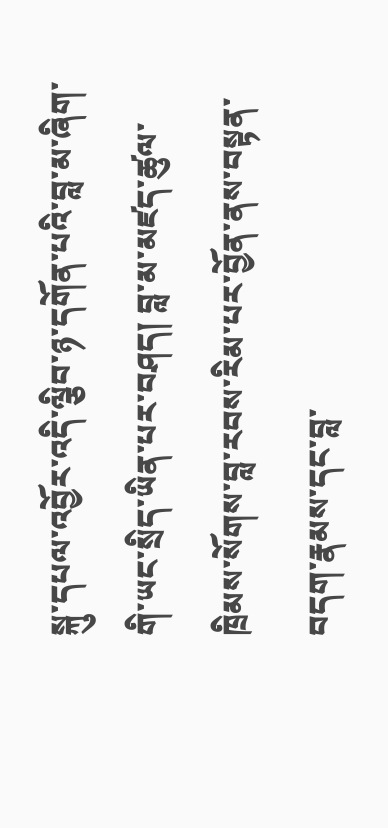སྐུ་དཔལ་འབྱོར་འདི་ལྕིབ་ཉ་དགོན་པའི་བླ་མ་ཞིག་གི་ཡང་སྲིད་ཡིན་པར་བཤད། བླ་མ་མཛད་ཚུལ་ཁྲིམས་སོགས་བླ་རབས་རིམ་པར་བྱོན་ནས་བསྟན་བདག་རྣམས་དང་བླ་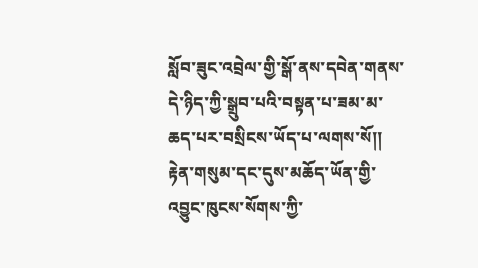སློབ་ཟུང་འབྲེལ་གྱི་སྒོ་ནས་དབེན་གནས་དེ་ཉིད་ཀྱི་སྒྲུབ་པའི་བསྟན་པ་ཟམ་མ་ཆད་པར་བསྲིངས་ཡོད་པ་ལགས་སོ།།
རྟེན་གསུམ་དང་དུས་མཆོད་ཡོན་གྱི་འབྱུང་ཁུངས་སོགས་ཀྱི་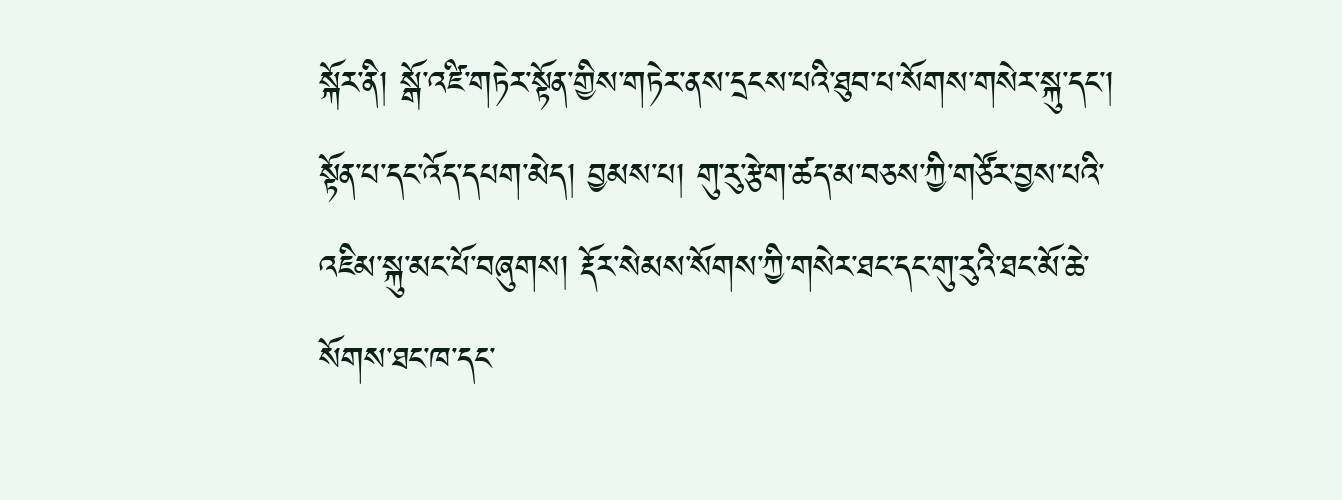སྐོར་ནི། སྒོ་འཛི་གཏེར་སྟོན་གྱིས་གཏེར་ནས་དྲངས་པའི་ཐུབ་པ་སོགས་གསེར་སྐུ་དང་། སྟོན་པ་དང་འོད་དཔག་མེད། བྱམས་པ། གུ་རུ་རྩེག་ཚད་མ་བཅས་ཀྱི་གཙོར་བྱས་པའི་འཇིམ་སྐུ་མང་པོ་བཞུགས། རྡོར་སེམས་སོགས་ཀྱི་གསེར་ཐང་དང་གུ་རུའི་ཐང་མོ་ཆེ་སོགས་ཐང་ཁ་དང་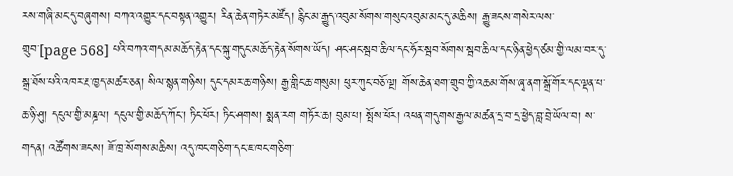རས་གཞི་མང་དུ་བཞུགས། བཀའ་འགྱུར་དང་བསྟན་འགྱུར། རིན་ཆེན་གཏེར་མཛོད། རྙིང་མ་རྒྱུད་འབུམ་སོགས་གསུང་འབུམ་མང་དུ་མཆིས། རྒྱུ་ཟངས་གསེར་ལས་གྲུབ་[page 568] པའི་བཀའ་གདམ་མཆོད་རྟེན་དང་སྐུ་གདུང་མཆོད་རྟེན་སོགས་ཡོད། ཤང་ཤང་སྦབ་ཆིལ་དང་ཧོར་སྦབ་སོགས་སྦབ་ཆིལ་དང་ཉིན་ཕྱེད་ཙམ་གྱི་ལམ་བར་དུ་སྒྲ་ཐོས་པའི་འཁར་རྔ་ཁྱད་མཚར་ཅན། སིལ་སྙན་གཉིས། དུང་དམར་ཆ་གཉིས། རྒྱ་གླིང་ཆ་གསུམ། ཕུར་ཀུང་བཅོ་ལྔ། གོས་ཆེན་ཐག་གྲུབ་ཀྱི་འཆམ་གོས་ཞྭ་ནག་སྒྲོ་གོར་དང་ལྡན་པ་ཆ་ཉི་ཤུ། དངུལ་གྱི་མཎྜལ། དངུལ་གྱི་མཆོད་ཀོང་། ཏིང་ཕོར། ཏིང་ཤགས། སྨན་རག གཏོར་ཆ། བུམ་པ། སྤོས་ཕོར། འཕན་གདུགས་རྒྱལ་མཚན་དྲ་བ་དྲ་ཕྱེད་བླ་བྲེ་ཡོལ་བ། ས་གདན། འཚོགས་ཟངས། ཟོ་ཁྲ་སོགས་མཆིས། འདུ་ཁང་གཅིག་དང་ཇ་ཁང་གཅིག་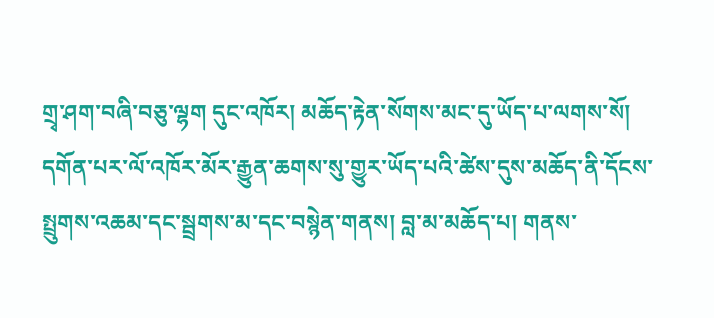གྲྭ་ཤག་བཞི་བཅུ་ལྷག དུང་འཁོར། མཆོད་རྟེན་སོགས་མང་དུ་ཡོད་པ་ལགས་སོ།
དགོན་པར་ལོ་འཁོར་མོར་རྒྱུན་ཆགས་སུ་གྱུར་ཡོད་པའི་ཚེས་དུས་མཆོད་ནི་དོངས་སྤྲུགས་འཆམ་དང་སྦྲགས་མ་དང་བསྙེན་གནས། བླ་མ་མཆོད་པ། གནས་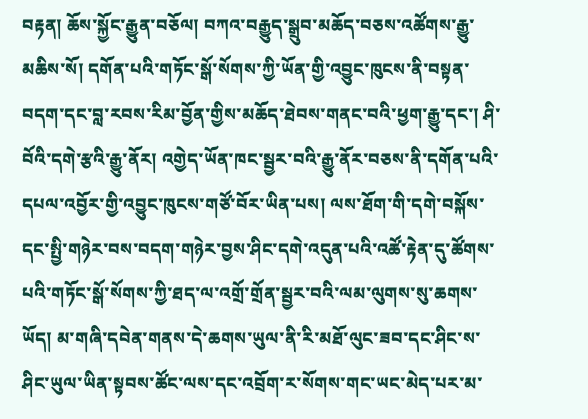བརྟན། ཆོས་སྐྱོང་རྒྱུན་བཅོལ། བཀའ་བརྒྱུད་སྒྲུབ་མཆོད་བཅས་འཚོགས་རྒྱུ་མཆིས་སོ། དགོན་པའི་གཏོང་སྒོ་སོགས་ཀྱི་ཡོན་གྱི་འབྱུང་ཁུངས་ནི་བསྟན་བདག་དང་བླ་རབས་རིམ་བྱོན་གྱིས་མཆོད་ཐེབས་གནང་བའི་ཕྱག་རྒྱུ་དང་། ཤི་བོའི་དགེ་རྩའི་རྒྱུ་ནོར། འགྱེད་ཡོན་ཁང་སྦྱར་བའི་རྒྱུ་ནོར་བཅས་ནི་དགོན་པའི་དཔལ་འབྱོར་གྱི་འབྱུང་ཁུངས་གཙོ་བོར་ཡིན་པས། ལས་ཐོག་གི་དགེ་བསྐོས་དང་སྤྱི་གཉེར་བས་བདག་གཉེར་བྱས་ཤིང་དགེ་འདུན་པའི་འཚོ་རྟེན་དུ་ཚོགས་པའི་གཏོང་སྒོ་སོགས་ཀྱི་ཐད་ལ་འགྲོ་གྲོན་སྦྱར་བའི་ལམ་ལུགས་སུ་ཆགས་ཡོད། མ་གཞི་དབེན་གནས་དེ་ཆགས་ཡུལ་ནི་རི་མཐོ་ལུང་ཟབ་དང་ཤིང་ས་ཤིང་ཡུལ་ཡིན་སྟབས་ཚོང་ལས་དང་འབྲོག་ར་སོགས་གང་ཡང་མེད་པར་མ་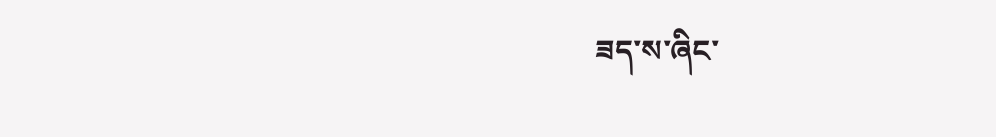ཟད་ས་ཞིང་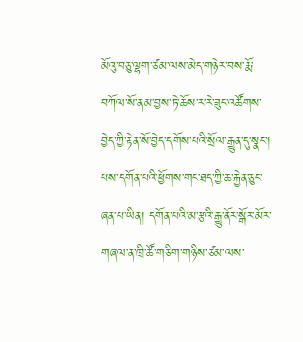མོའུ་བཅུ་ལྷག་ཙམ་ལས་མེད་གཉེར་བས་རྨོ་བཀོལ་སོ་ནམ་བྱས་ཏེ་ཆོས་ར་རེ་ཟུང་འཚོགས་བྱེད་ཀྱི་རྟེན་སོ་བྱེད་དགོས་པའི་སྲོལ་རྒྱུན་དུ་སྣང་། པས་དགོན་པའི་ཕྱོགས་གང་ཐད་ཀྱི་ཆ་རྐྱེན་ཅུང་ཞན་པ་ཡིན། དགོན་པའི་མ་རྩའི་རྒྱུ་ནོར་སྒོར་མོར་གཞལ་ན་ཁྲི་ཚོ་གཅིག་གཉིས་ཙམ་ལས་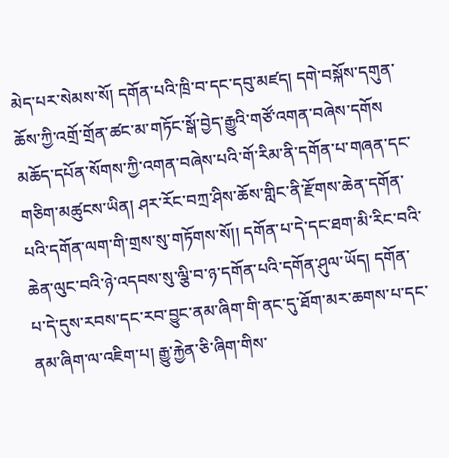མེད་པར་སེམས་སོ། དགོན་པའི་ཁྲི་བ་དང་དབུ་མཛད། དགེ་བསྐོས་དགུན་ཆོས་ཀྱི་འགྲོ་གྲོན་ཚང་མ་གཏོང་སྒོ་བྱེད་རྒྱུའི་གཙོ་འགན་བཞེས་དགོས མཆོད་དཔོན་སོགས་ཀྱི་འགན་བཞེས་པའི་གོ་རིམ་ནི་དགོན་པ་གཞན་དང་གཅིག་མཚུངས་ཡིན། ཤར་རོང་བཀྲ་ཤིས་ཆོས་གླིང་ནི་རྫོགས་ཆེན་དགོན་པའི་དགོན་ལག་གི་གྲས་སུ་གཏོགས་སོ།། དགོན་པ་དེ་དང་ཐག་མི་རིང་བའི་ཆེན་ལུང་བའི་ཉེ་འདབས་སུ་ལྕི་བ་ཉ་དགོན་པའི་དགོན་ཤུལ་ཡོད། དགོན་པ་དེ་དུས་རབས་དང་རབ་བྱུང་ནམ་ཞིག་གི་ནང་དུ་ཐོག་མར་ཆགས་པ་དང་ནམ་ཞིག་ལ་འཇིག་པ། རྒྱུ་རྐྱེན་ཅི་ཞིག་གིས་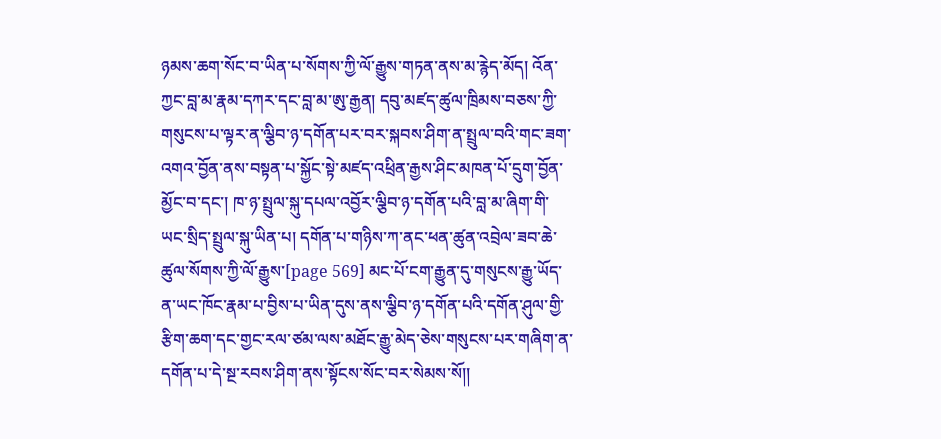ཉམས་ཆག་སོང་བ་ཡིན་པ་སོགས་ཀྱི་ལོ་རྒྱུས་གཏན་ནས་མ་རྙེད་མོད། འོན་ཀྱང་བླ་མ་རྣམ་དཀར་དང་བླ་མ་ཨུ་རྒྱན། དབུ་མཛད་ཚུལ་ཁྲིམས་བཅས་ཀྱི་གསུངས་པ་ལྟར་ན་ལྕིབ་ཉ་དགོན་པར་བར་སྐབས་ཤིག་ན་སྤྲུལ་བའི་གང་ཟག་འགའ་བྱོན་ནས་བསྟན་པ་སྐྱོང་སྟེ་མཛད་འཕྲིན་རྒྱས་ཤིང་མཁན་པོ་དྲུག་བྱོན་མྱོང་བ་དང་། ཁ་ཉ་སྤྲུལ་སྐུ་དཔལ་འབྱོར་ལྕིབ་ཉ་དགོན་པའི་བླ་མ་ཞིག་གི་ཡང་སྲིད་སྤྲུལ་སྐུ་ཡིན་པ། དགོན་པ་གཉིས་ཀ་ནང་ཕན་ཚུན་འབྲེལ་ཟབ་ཆེ་ཚུལ་སོགས་ཀྱི་ལོ་རྒྱུས་[page 569] མང་པོ་ངག་རྒྱུན་དུ་གསུངས་རྒྱུ་ཡོད་ན་ཡང་ཁོང་རྣམ་པ་བྱིས་པ་ཡིན་དུས་ནས་ལྕིབ་ཉ་དགོན་པའི་དགོན་ཤུལ་གྱི་རྩིག་ཆག་དང་གྱང་རལ་ཙམ་ལས་མཐོང་རྒྱུ་མེད་ཅེས་གསུངས་པར་གཞིག་ན་དགོན་པ་དེ་སྔ་རབས་ཤིག་ནས་སྟོངས་སོང་བར་སེམས་སོ།།